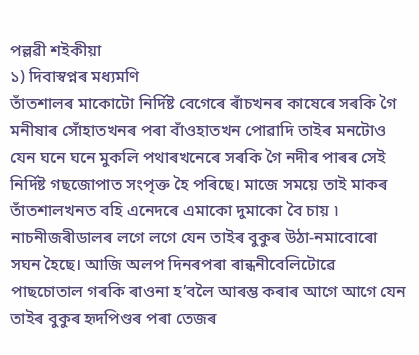পল্লৱী শইকীয়া
১) দিবাস্বপ্নৰ মধ্যমণি
তাঁতশালৰ মাকোটো নিৰ্দিষ্ট বেগেৰে ৰাঁচখনৰ কাষেৰে সৰকি গৈ মনীষাৰ সোঁহাতখনৰ পৰা বাঁওহাতখন পোৱাদি তাইৰ মনটোও যেন ঘনে ঘনে মুকলি পথাৰখনেৰে সৰকি গৈ নদীৰ পাৰৰ সেই নিৰ্দিষ্ট গছজোপাত সংপৃক্ত হৈ পৰিছে। মাজে সময়ে তাই মাকৰ তাঁতশালখনত বহি এনেদৰে এমাকো দুমাকো বৈ চায় ৷ নাচনীজৰীডালৰ লগে লগে যেন তাইৰ বুকুৰ উঠা-নমাবোৰো সঘন হৈছে। আজি অলপ দিনৰপৰা ৰান্ধনীবেলিটোৱে পাছচোতাল গৰকি ৰাওনা হ’বলৈ আৰম্ভ কৰাৰ আগে আগে যেন তাইৰ বুকুৰ হৃদপিণ্ডৰ পৰা তেজৰ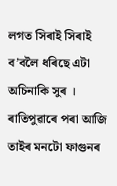লগত সিৰাই সিৰাই ব’বলৈ ধৰিছে এটা অচিনাকি সুৰ ।
ৰাতিপুৱাৰে পৰা আজি তাইৰ মনটো ফাগুনৰ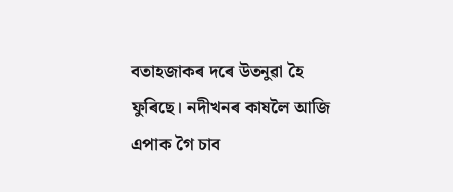বতাহজাকৰ দৰে উতনুৱা হৈ ফুৰিছে। নদীখনৰ কাষলৈ আজি এপাক গৈ চাব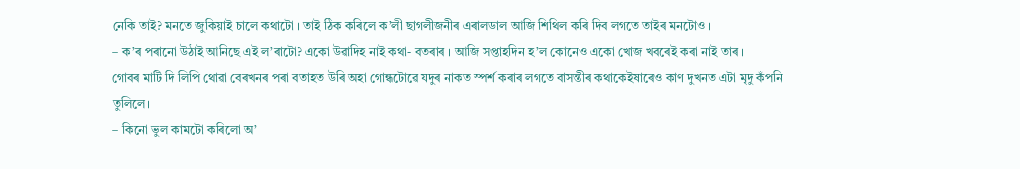নেকি তাই? মনতে জুকিয়াই চালে কথাটো । তাই ঠিক কৰিলে ক’লী ছাগলীজনীৰ এৰালডাল আজি শিথিল কৰি দিব লগতে তাইৰ মনটোও ।
– ক’ৰ পৰানো উঠাই আনিছে এই ল’ৰাটো? একো উৱাদিহ নাই কথা- বতৰাৰ । আজি সপ্তাহদিন হ’ল কোনেও একো খোজ খবৰেই কৰা নাই তাৰ ।
গোবৰ মাটি দি লিপি থোৱা বেৰখনৰ পৰা বতাহত উৰি অহা গোন্ধটোৱে যদুৰ নাকত স্পৰ্শ কৰাৰ লগতে বাসন্তীৰ কথাকেইষাৰেও কাণ দুখনত এটা মৃদু কঁপনি তুলিলে।
– কিনো ভুল কামটো কৰিলো অ’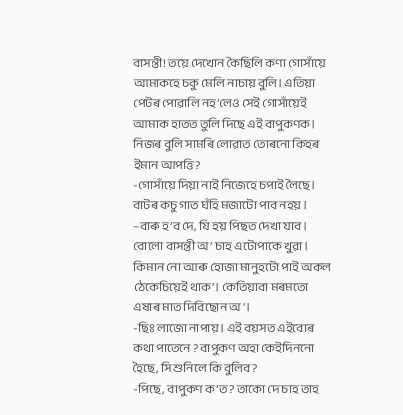বাসন্তী! তয়ে দেখোন কৈছিলি কণা গোসাঁয়ে আমাকহে চকু মেলি নাচায় বুলি। এতিয়া পেটৰ পোৱালি নহ’লেও সেই গোসাঁয়েই আমাক হাতত তুলি দিছে এই বাপুকণক। নিজৰ বুলি সামৰি লোৱাত তোৰনো কিহৰ ইমান আপত্তি?
-গোসাঁয়ে দিয়া নাই নিজেহে চপাই লৈছে। বাটৰ কচু গাত ঘঁহি মজাটো পাব নহয় ।
–বাৰু হ’ব দে, যি হয় পিছত দেখা যাব। বোলো বাসন্তী অ’ চাহ এটোপাকে খুৱা। কিমান নো আৰু হোজা মানুহটো পাই অকল ঠেকেচিয়েই থাক’। কেতিয়াবা মৰমতো এষাৰ মাত দিবিছোন অ’।
-ছিঃ লাজো নাপায় । এই বয়সত এইবোৰ কথা পাতেনে ? বাপুকণ অহা কেইদিননো হৈছে, সি শুনিলে কি বুলিব?
-পিছে, বাপুকণ ক’ত? তাকো দে চাহ তাহ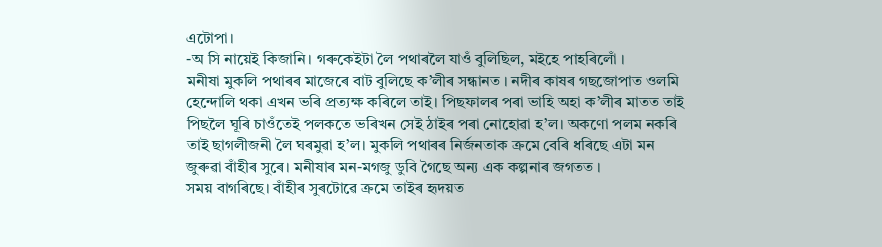এটোপা।
-অ সি নায়েই কিজানি। গৰুকেইটা লৈ পথাৰলৈ যাওঁ বুলিছিল, মইহে পাহৰিলোঁ ।
মনীষা মুকলি পথাৰৰ মাজেৰে বাট বুলিছে ক’লীৰ সন্ধানত । নদীৰ কাষৰ গছজোপাত ওলমি হেন্দোলি থকা এখন ভৰি প্ৰত্যক্ষ কৰিলে তাই। পিছফালৰ পৰা ভাহি অহা ক’লীৰ মাতত তাই পিছলৈ ঘূৰি চাওঁতেই পলকতে ভৰিখন সেই ঠাইৰ পৰা নোহোৱা হ’ল। অকণো পলম নকৰি তাই ছাগলীজনী লৈ ঘৰমুৱা হ’ল। মুকলি পথাৰৰ নিৰ্জনতাক ক্ৰমে বেৰি ধৰিছে এটা মন জুৰুৱা বাঁহীৰ সুৰে। মনীষাৰ মন-মগজু ডুবি গৈছে অন্য এক কল্পনাৰ জগতত ।
সময় বাগৰিছে। বাঁহীৰ সুৰটোৱে ক্ৰমে তাইৰ হৃদয়ত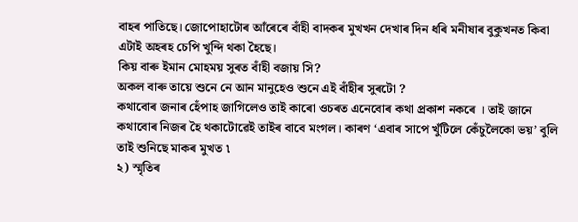বাহৰ পাতিছে। জোপোহাটোৰ আঁৰেৰে বাঁহী বাদকৰ মুখখন দেখাৰ দিন ধৰি মনীষাৰ বুকুখনত কিবা এটাই অহৰহ চেপি খুন্দি থকা হৈছে।
কিয় বাৰু ইমান মোহময় সুৰত বাঁহী বজায় সি?
অকল বাৰু তায়ে শুনে নে আন মানুহেও শুনে এই বাঁহীৰ সুৰটো ?
কথাবোৰ জনাৰ হেঁপাহ জাগিলেও তাই কাৰো ওচৰত এনেবোৰ কথা প্ৰকাশ নকৰে । তাই জানে কথাবোৰ নিজৰ হৈ থকাটোৱেই তাইৰ বাবে মংগল। কাৰণ ‘এবাৰ সাপে খুঁটিলে কেঁচুলৈকো ভয়’ বুলি তাই শুনিছে মাকৰ মুখত ৷
২) স্মৃতিৰ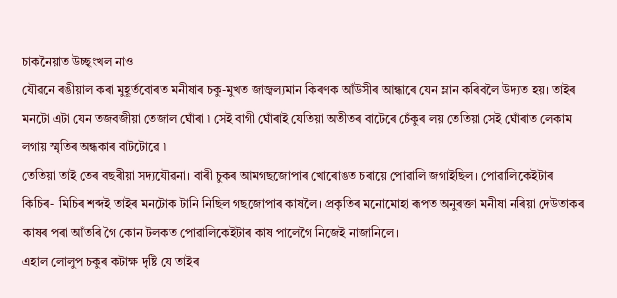চাকনৈয়াত উচ্ছৃংখল নাও
যৌৱনে ৰঙীয়াল কৰা মুহূৰ্তবোৰত মনীষাৰ চকু-মুখত জাজ্বল্যমান কিৰণক আঁউসীৰ আন্ধাৰে যেন ম্লান কৰিবলৈ উদ্যত হয়। তাইৰ মনটো এটা যেন তজবজীয়া তেজাল ঘোঁৰা ৷ সেই বাগী ঘোঁৰাই যেতিয়া অতীতৰ বাটেৰে চেঁকুৰ লয় তেতিয়া সেই ঘোঁৰাত লেকাম লগায় স্মৃতিৰ অন্ধকাৰ বাটটোৱে ৷
তেতিয়া তাই তেৰ বছৰীয়া সদ্যযৌৱনা। বাৰী চুকৰ আমগছজোপাৰ খোৰোঙত চৰায়ে পোৱালি জগাইছিল। পোৱালিকেইটাৰ কিচিৰ- মিচিৰ শব্দই তাইৰ মনটোক টানি নিছিল গছজোপাৰ কাষলৈ। প্ৰকৃতিৰ মনোমোহা ৰূপত অনুৰক্তা মনীষা নৰিয়া দেউতাকৰ কাষৰ পৰা আঁতৰি গৈ কোন টলকত পোৱালিকেইটাৰ কাষ পালেগৈ নিজেই নাজানিলে।
এহাল লোলুপ চকুৰ কটাক্ষ দৃষ্টি যে তাইৰ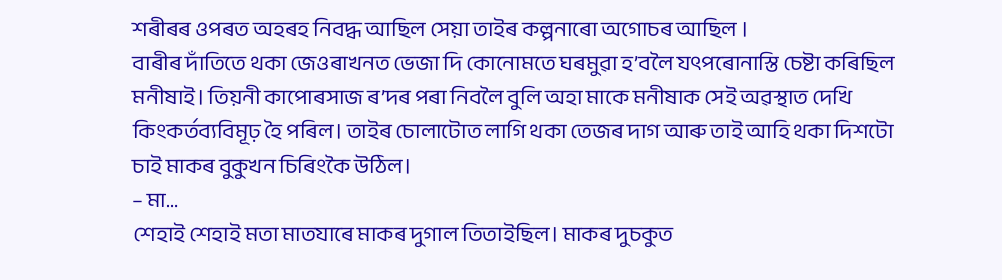শৰীৰৰ ওপৰত অহৰহ নিবদ্ধ আছিল সেয়া তাইৰ কল্পনাৰো অগোচৰ আছিল ।
বাৰীৰ দাঁতিতে থকা জেওৰাখনত ভেজা দি কোনোমতে ঘৰমুৱা হ’বলৈ যৎপৰোনাস্তি চেষ্টা কৰিছিল মনীষাই। তিয়নী কাপোৰসাজ ৰ’দৰ পৰা নিবলৈ বুলি অহা মাকে মনীষাক সেই অৱস্থাত দেখি কিংকর্তব্যবিমূঢ় হৈ পৰিল। তাইৰ চোলাটোত লাগি থকা তেজৰ দাগ আৰু তাই আহি থকা দিশটো চাই মাকৰ বুকুখন চিৰিংকৈ উঠিল।
– মা…
শেহাই শেহাই মতা মাতযাৰে মাকৰ দুগাল তিতাইছিল। মাকৰ দুচকুত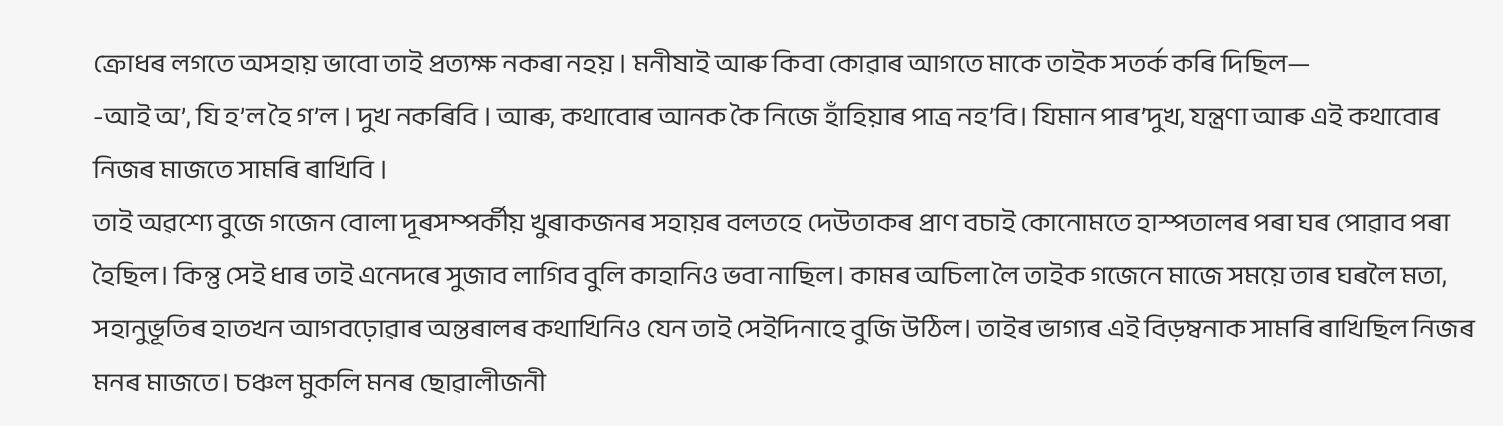ক্রোধৰ লগতে অসহায় ভাবো তাই প্রত্যক্ষ নকৰা নহয় । মনীষাই আৰু কিবা কোৱাৰ আগতে মাকে তাইক সতর্ক কৰি দিছিল—
-আই অ’, যি হ’ল হৈ গ’ল । দুখ নকৰিবি । আৰু, কথাবোৰ আনক কৈ নিজে হাঁহিয়াৰ পাত্ৰ নহ’বি। যিমান পাৰ’দুখ, যন্ত্ৰণা আৰু এই কথাবোৰ নিজৰ মাজতে সামৰি ৰাখিবি ।
তাই অৱশ্যে বুজে গজেন বোলা দূৰসম্পৰ্কীয় খুৰাকজনৰ সহায়ৰ বলতহে দেউতাকৰ প্ৰাণ বচাই কোনোমতে হাস্পতালৰ পৰা ঘৰ পোৱাব পৰা হৈছিল। কিন্তু সেই ধাৰ তাই এনেদৰে সুজাব লাগিব বুলি কাহানিও ভবা নাছিল। কামৰ অচিলা লৈ তাইক গজেনে মাজে সময়ে তাৰ ঘৰলৈ মতা, সহানুভূতিৰ হাতখন আগবঢ়োৱাৰ অন্তৰালৰ কথাখিনিও যেন তাই সেইদিনাহে বুজি উঠিল। তাইৰ ভাগ্যৰ এই বিড়ম্বনাক সামৰি ৰাখিছিল নিজৰ মনৰ মাজতে। চঞ্চল মুকলি মনৰ ছোৱালীজনী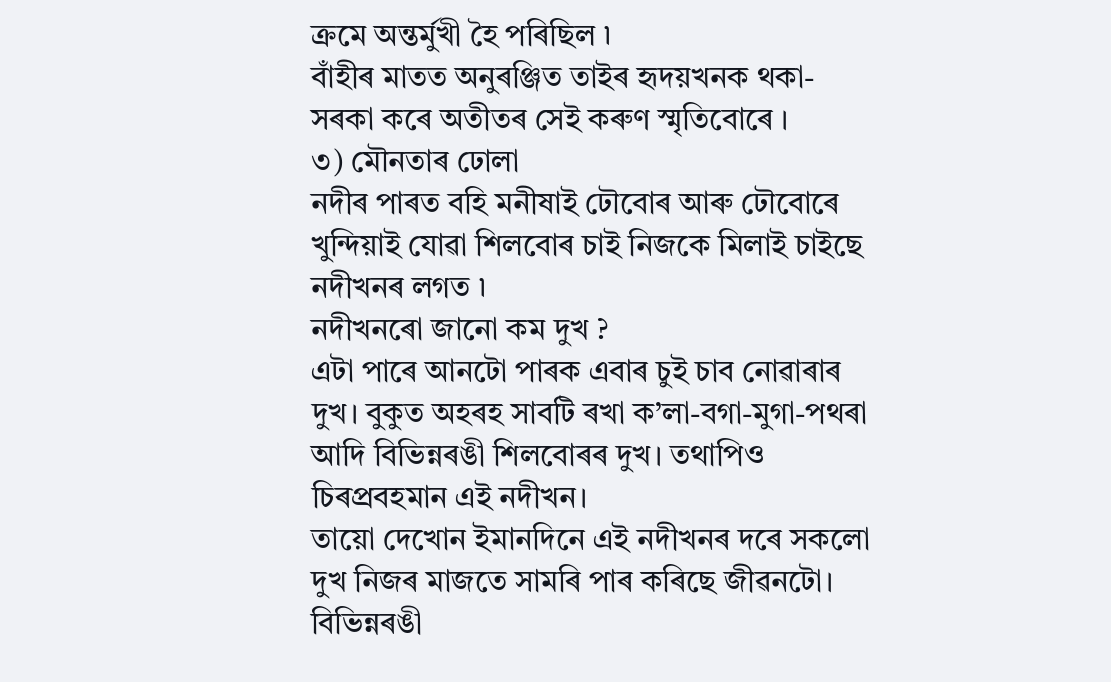ক্রমে অন্তর্মুখী হৈ পৰিছিল ৷
বাঁহীৰ মাতত অনুৰঞ্জিত তাইৰ হৃদয়খনক থকা-সৰকা কৰে অতীতৰ সেই কৰুণ স্মৃতিবোৰে ।
৩) মৌনতাৰ ঢোলা
নদীৰ পাৰত বহি মনীষাই ঢৌবোৰ আৰু ঢৌবোৰে খুন্দিয়াই যোৱা শিলবোৰ চাই নিজকে মিলাই চাইছে নদীখনৰ লগত ৷
নদীখনৰো জানো কম দুখ ?
এটা পাৰে আনটো পাৰক এবাৰ চুই চাব নোৱাৰাৰ দুখ। বুকুত অহৰহ সাবটি ৰখা ক’লা-বগা-মুগা-পথৰা আদি বিভিন্নৰঙী শিলবোৰৰ দুখ। তথাপিও চিৰপ্রবহমান এই নদীখন।
তায়ো দেখোন ইমানদিনে এই নদীখনৰ দৰে সকলো দুখ নিজৰ মাজতে সামৰি পাৰ কৰিছে জীৱনটো। বিভিন্নৰঙী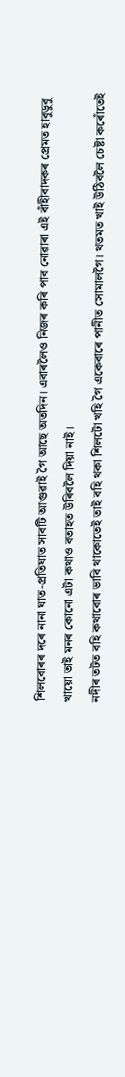শিলবোৰৰ দৰে নানা ঘাত-প্রতিঘাত সাবটি আগুৱাই গৈ আছে অতদিন। এবাৰলৈও নিজৰ কৰি পাব নোৱাৰা এই বাঁহীবাদকৰ প্ৰেমত হাবুডুবু খায়ো তাই মনৰ কোনো এটা কথাও বতাহত উৰিবলৈ দিয়া নাই।
নদীৰ তটত বহি কথাবোৰ ভাবি থাকোতেই তাই বহি থকা শিলটো খহি গৈ একেবাৰে পানীত সোমালগৈ। থতমত খাই উঠিবলৈ চেষ্টা কৰোঁতেই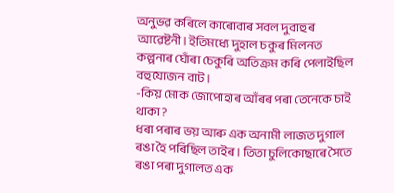অনুভৱ কৰিলে কাৰোবাৰ সবল দুবাহুৰ আৱেষ্টনী। ইতিমধ্যে দুহাল চকুৰ মিলনত কল্পনাৰ ঘোঁৰা চেকুৰি অতিক্ৰম কৰি পেলাইছিল বহুযোজন বাট।
-কিয় মোক জোপোহাৰ আঁৰৰ পৰা তেনেকে চাই থাকা ?
ধৰা পৰাৰ ভয় আৰু এক অনামী লাজত দুগাল ৰঙা হৈ পৰিছিল তাইৰ । তিতা চুলিকোছাৰে সৈতে ৰঙা পৰা দুগালত এক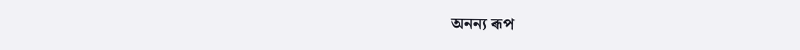অনন্য ৰূপ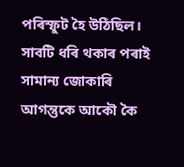পৰিস্ফুট হৈ উঠিছিল।
সাবটি ধৰি থকাৰ পৰাই সামান্য জোকাৰি আগন্তুকে আকৌ কৈ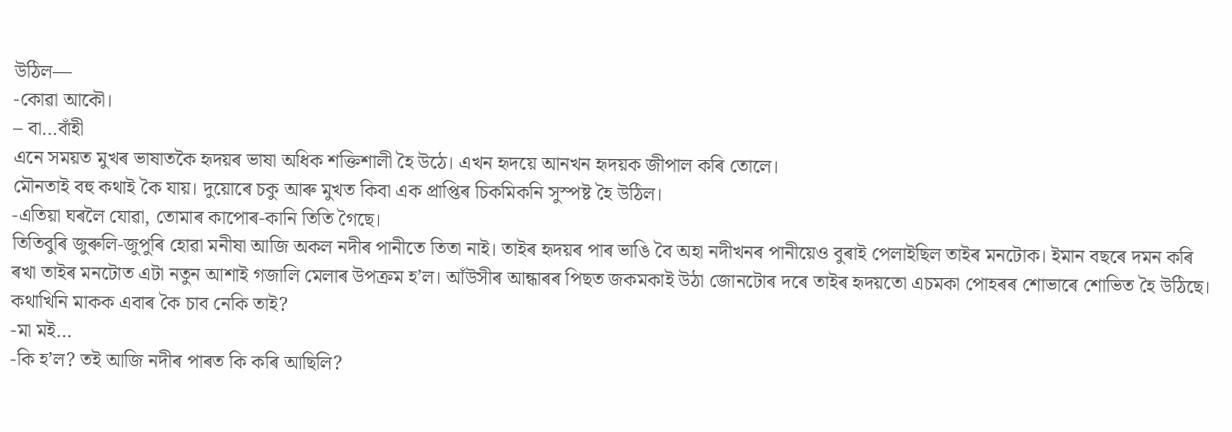উঠিল—
-কোৱা আকৌ।
– বা…বাঁহী
এনে সময়ত মুখৰ ভাষাতকৈ হৃদয়ৰ ভাষা অধিক শক্তিশালী হৈ উঠে। এখন হৃদয়ে আনখন হৃদয়ক জীপাল কৰি তোলে।
মৌনতাই বহু কথাই কৈ যায়। দুয়োৰে চকু আৰু মুখত কিবা এক প্রাপ্তিৰ চিকমিকনি সুস্পষ্ট হৈ উঠিল।
-এতিয়া ঘৰলৈ যোৱা, তোমাৰ কাপোৰ-কানি তিতি গৈছে।
তিতিবুৰি জুৰুলি-জুপুৰি হোৱা মনীষা আজি অকল নদীৰ পানীতে তিতা নাই। তাইৰ হৃদয়ৰ পাৰ ভাঙি বৈ অহা নদীখনৰ পানীয়েও বুৰাই পেলাইছিল তাইৰ মনটোক। ইমান বছৰে দমন কৰি ৰখা তাইৰ মনটোত এটা নতুন আশাই গজালি মেলাৰ উপক্ৰম হ’ল। আঁউসীৰ আন্ধাৰৰ পিছত জকমকাই উঠা জোনটোৰ দৰে তাইৰ হৃদয়তো এচমকা পোহৰৰ শোভাৰে শোভিত হৈ উঠিছে।
কথাখিনি মাকক এবাৰ কৈ চাব নেকি তাই?
-মা মই…
-কি হ’ল? তই আজি নদীৰ পাৰত কি কৰি আছিলি?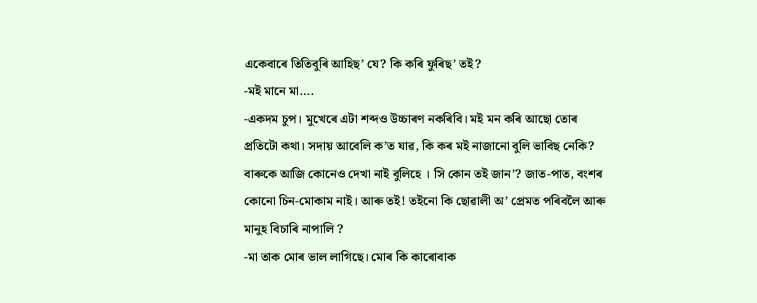একেবাৰে তিতিবুৰি আহিছ’ যে? কি কৰি ফুৰিছ’ তই?
-মই মানে মা….
-একদম চুপ। মুখেৰে এটা শব্দও উচ্চাৰণ নকৰিবি। মই মন কৰি আছো তোৰ প্ৰতিটো কথা। সদায় আবেলি ক’ত যাৱ, কি কৰ মই নাজানো বুলি ভাবিছ নেকি? বাৰুকে আজি কোনেও দেখা নাই বুলিহে । সি কোন তই জান’? জাত-পাত, বংশৰ কোনো চিন-মোকাম নাই। আৰু তই! তইনো কি ছোৱালী অ’ প্ৰেমত পৰিবলৈ আৰু মানুহ বিচাৰি নাপালি ?
-মা তাক মোৰ ভাল লাগিছে। মোৰ কি কাৰোবাক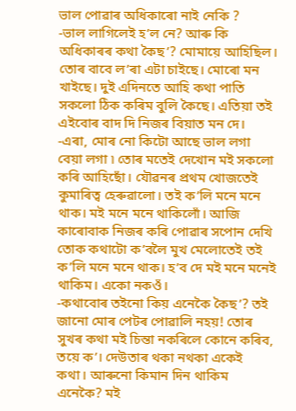ভাল পোৱাৰ অধিকাৰো নাই নেকি ?
-ভাল লাগিলেই হ’ল নে? আৰু কি অধিকাৰৰ কথা কৈছ’? মোমায়ে আহিছিল। তোৰ বাবে ল’ৰা এটা চাইছে। মোৰো মন খাইছে। দুই এদিনতে আহি কথা পাতি সকলো ঠিক কৰিম বুলি কৈছে। এতিয়া তই এইবোৰ বাদ দি নিজৰ বিয়াত মন দে।
-এৰা, মোৰ নো কিটো আছে ভাল লগা বেয়া লগা ৷ তোৰ মতেই দেখোন মই সকলো কৰি আহিছোঁ। যৌৱনৰ প্ৰথম খোজতেই কুমাৰিত্ব হেৰুৱালো। তই ক’লি মনে মনে থাক। মই মনে মনে থাকিলোঁ। আজি কাৰোবাক নিজৰ কৰি পোৱাৰ সপোন দেখি তোক কথাটো ক’বলৈ মুখ মেলোতেই তই ক’লি মনে মনে থাক। হ’ব দে মই মনে মনেই থাকিম। একো নকওঁ।
-কথাবোৰ তইনো কিয় এনেকৈ কৈছ’? তই জানো মোৰ পেটৰ পোৱালি নহয়! তোৰ সুখৰ কথা মই চিন্তা নকৰিলে কোনে কৰিব, তয়ে ক’। দেউতাৰ থকা নথকা একেই কথা। আৰুনো কিমান দিন থাকিম এনেকৈ? মই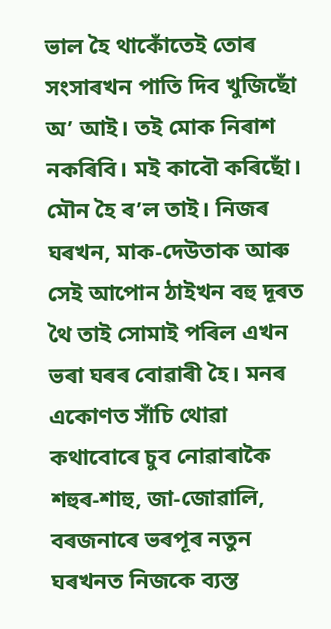ভাল হৈ থাকোঁতেই তোৰ সংসাৰখন পাতি দিব খুজিছোঁ অ’ আই। তই মোক নিৰাশ নকৰিবি। মই কাবৌ কৰিছোঁ।
মৌন হৈ ৰ’ল তাই। নিজৰ ঘৰখন, মাক-দেউতাক আৰু সেই আপোন ঠাইখন বহু দূৰত থৈ তাই সোমাই পৰিল এখন ভৰা ঘৰৰ বোৱাৰী হৈ। মনৰ একোণত সাঁচি থোৱা কথাবোৰে চুব নোৱাৰাকৈ শহুৰ-শাহু, জা-জোৱালি, বৰজনাৰে ভৰপূৰ নতুন ঘৰখনত নিজকে ব্যস্ত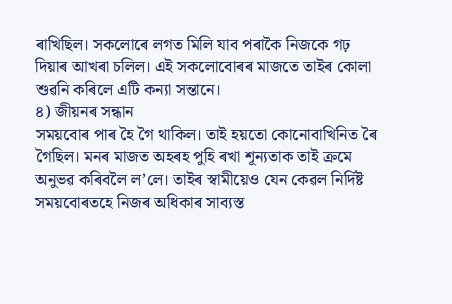ৰাখিছিল। সকলোৰে লগত মিলি যাব পৰাকৈ নিজকে গঢ় দিয়াৰ আখৰা চলিল। এই সকলোবোৰৰ মাজতে তাইৰ কোলা শুৱনি কৰিলে এটি কন্যা সন্তানে।
৪) জীয়নৰ সন্ধান
সময়বোৰ পাৰ হৈ গৈ থাকিল। তাই হয়তো কোনোবাখিনিত ৰৈ গৈছিল। মনৰ মাজত অহৰহ পুহি ৰখা শূন্যতাক তাই ক্ৰমে অনুভৱ কৰিবলৈ ল’লে। তাইৰ স্বামীয়েও যেন কেৱল নিৰ্দিষ্ট সময়বোৰতহে নিজৰ অধিকাৰ সাব্যস্ত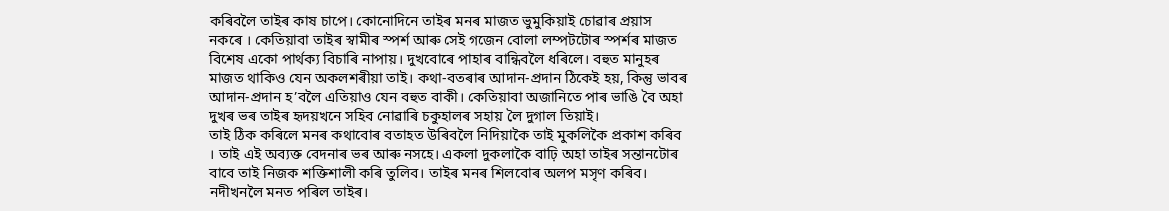কৰিবলৈ তাইৰ কাষ চাপে। কোনোদিনে তাইৰ মনৰ মাজত ভুমুকিয়াই চোৱাৰ প্ৰয়াস নকৰে । কেতিয়াবা তাইৰ স্বামীৰ স্পৰ্শ আৰু সেই গজেন বোলা লম্পটটোৰ স্পৰ্শৰ মাজত বিশেষ একো পার্থক্য বিচাৰি নাপায়। দুখবোৰে পাহাৰ বান্ধিবলৈ ধৰিলে। বহুত মানুহৰ মাজত থাকিও যেন অকলশৰীয়া তাই। কথা-বতৰাৰ আদান-প্রদান ঠিকেই হয়, কিন্তু ভাবৰ আদান-প্রদান হ’বলৈ এতিয়াও যেন বহুত বাকী। কেতিয়াবা অজানিতে পাৰ ভাঙি বৈ অহা দুখৰ ভৰ তাইৰ হৃদয়খনে সহিব নোৱাৰি চকুহালৰ সহায় লৈ দুগাল তিয়াই।
তাই ঠিক কৰিলে মনৰ কথাবোৰ বতাহত উৰিবলৈ নিদিয়াকৈ তাই মুকলিকৈ প্ৰকাশ কৰিব । তাই এই অব্যক্ত বেদনাৰ ভৰ আৰু নসহে। একলা দুকলাকৈ বাঢ়ি অহা তাইৰ সন্তানটোৰ বাবে তাই নিজক শক্তিশালী কৰি তুলিব। তাইৰ মনৰ শিলবোৰ অলপ মসৃণ কৰিব।
নদীখনলৈ মনত পৰিল তাইৰ।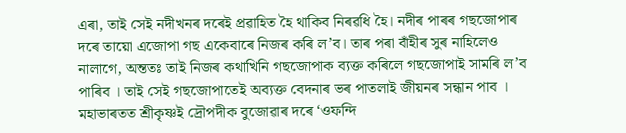এৰা, তাই সেই নদীখনৰ দৰেই প্ৰৱাহিত হৈ থাকিব নিৰৱধি হৈ। নদীৰ পাৰৰ গছজোপাৰ দৰে তায়ো এজোপা গছ একেবাৰে নিজৰ কৰি ল’ব। তাৰ পৰা বাঁহীৰ সুৰ নাহিলেও নালাগে, অন্ততঃ তাই নিজৰ কথাখিনি গছজোপাক ব্যক্ত কৰিলে গছজোপাই সামৰি ল’ব পাৰিব । তাই সেই গছজোপাতেই অব্যক্ত বেদনাৰ ভৰ পাতলাই জীয়নৰ সন্ধান পাব । মহাভাৰতত শ্ৰীকৃষ্ণই দ্রৌপদীক বুজোৱাৰ দৰে ‘ওফন্দি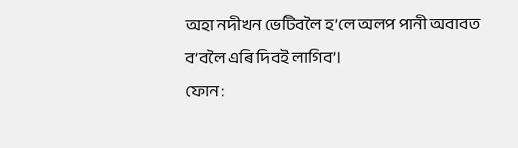অহা নদীখন ভেটিবলৈ হ’লে অলপ পানী অবাবত ব’বলৈ এৰি দিবই লাগিব’।
ফোন :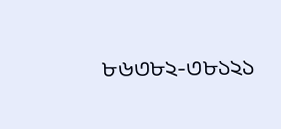৮৬৩৮২-৩৮১২১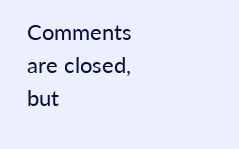Comments are closed, but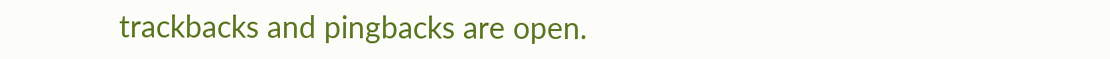trackbacks and pingbacks are open.